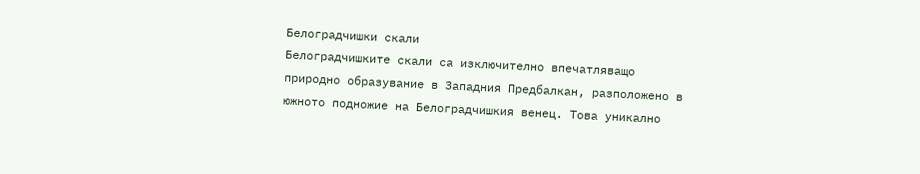Белоградчишки скали
Белоградчишките скали са изключително впечатляващо природно образувание в Западния Предбалкан, разположено в южното подножие на Белоградчишкия венец. Това уникално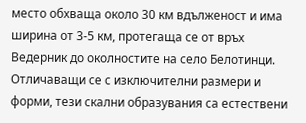место обхваща около 30 км вдълженост и има ширина от 3-5 км, протегаща се от връх Ведерник до околностите на село Белотинци. Отличаващи се с изключителни размери и форми, тези скални образувания са естествени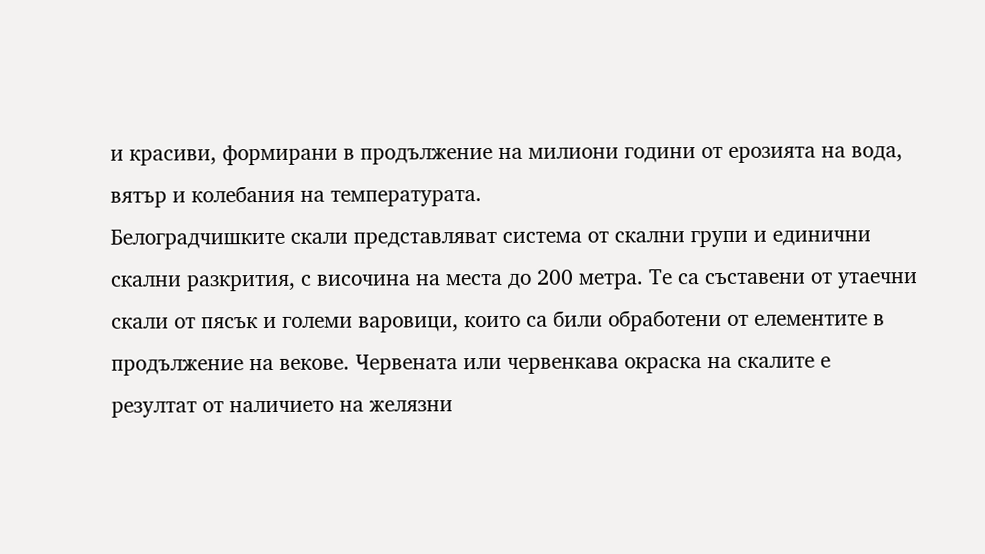и красиви, формирани в продължение на милиони години от ерозията на вода, вятър и колебания на температурата.
Белоградчишките скали представляват система от скални групи и единични скални разкрития, с височина на места до 200 метра. Те са съставени от утаечни скали от пясък и големи варовици, които са били обработени от елементите в продължение на векове. Червената или червенкава окраска на скалите е резултат от наличието на желязни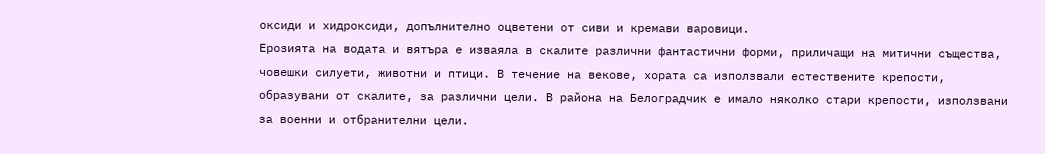оксиди и хидроксиди, допълнително оцветени от сиви и кремави варовици.
Ерозията на водата и вятъра е изваяла в скалите различни фантастични форми, приличащи на митични същества, човешки силуети, животни и птици. В течение на векове, хората са използвали естествените крепости, образувани от скалите, за различни цели. В района на Белоградчик е имало няколко стари крепости, използвани за военни и отбранителни цели.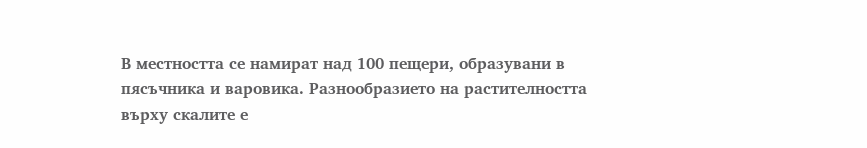В местността се намират над 100 пещери, образувани в пясъчника и варовика. Разнообразието на растителността върху скалите е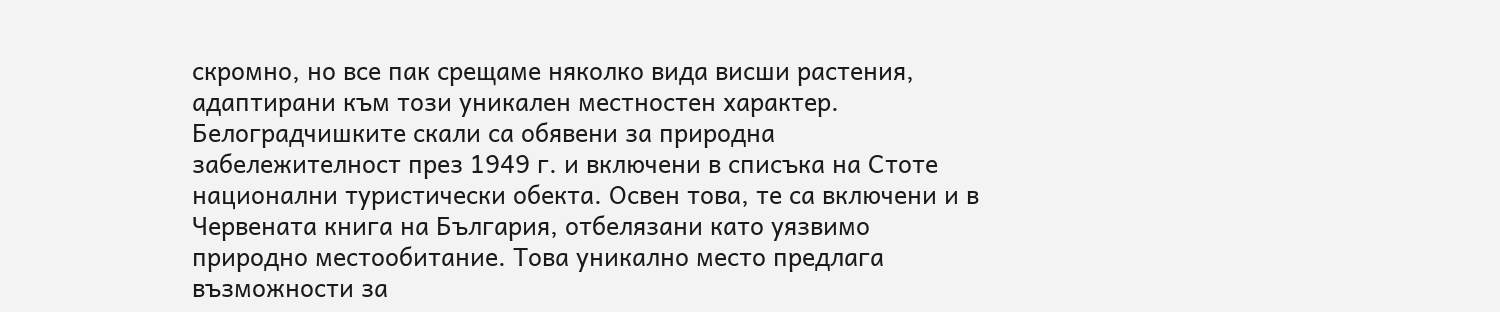скромно, но все пак срещаме няколко вида висши растения, адаптирани към този уникален местностен характер.
Белоградчишките скали са обявени за природна забележителност през 1949 г. и включени в списъка на Стоте национални туристически обекта. Освен това, те са включени и в Червената книга на България, отбелязани като уязвимо природно местообитание. Това уникално место предлага възможности за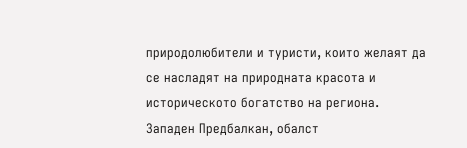природолюбители и туристи, които желаят да се насладят на природната красота и историческото богатство на региона.
Западен Предбалкан, обалст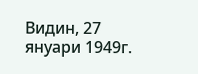Видин, 27 януари 1949г.